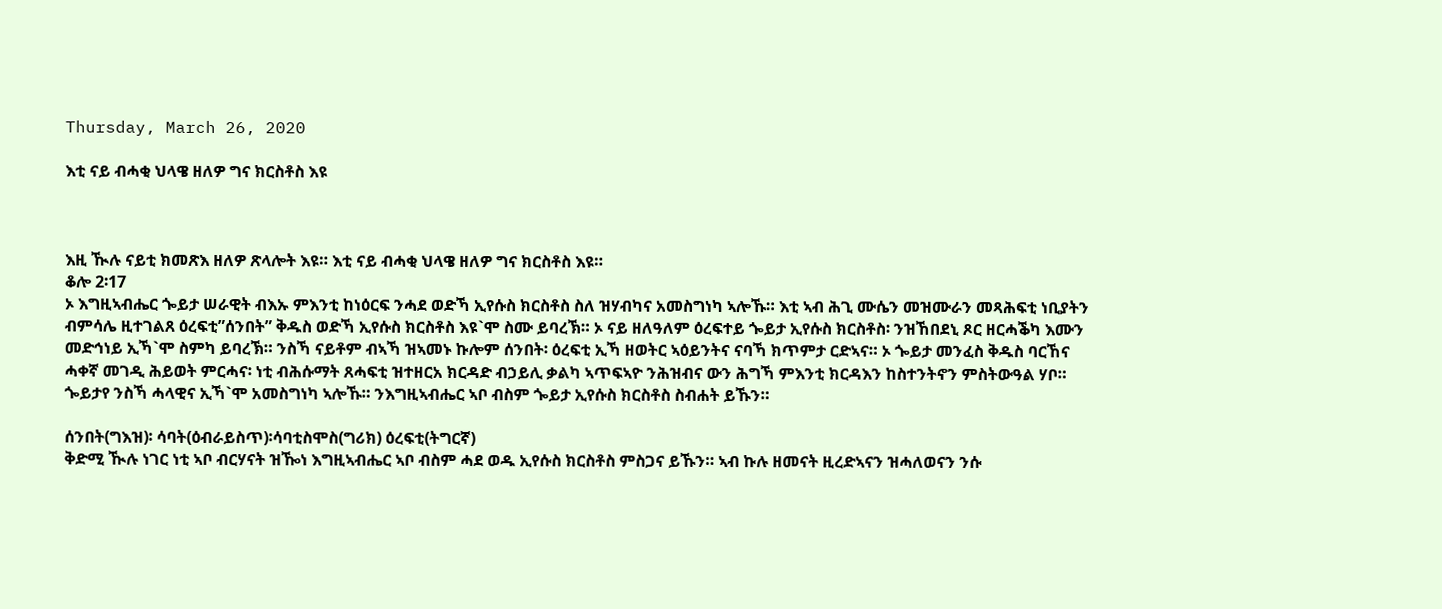Thursday, March 26, 2020

እቲ ናይ ብሓቂ ህላዌ ዘለዎ ግና ክርስቶስ እዩ



እዚ ዂሉ ናይቲ ክመጽእ ዘለዎ ጽላሎት እዩ። እቲ ናይ ብሓቂ ህላዌ ዘለዎ ግና ክርስቶስ እዩ።
ቆሎ 2፡17
ኦ እግዚኣብሔር ጐይታ ሠራዊት ብእኡ ምእንቲ ከነዕርፍ ንሓደ ወድኻ ኢየሱስ ክርስቶስ ስለ ዝሃብካና አመስግነካ ኣሎኹ። እቲ ኣብ ሕጊ ሙሴን መዝሙራን መጻሕፍቲ ነቢያትን ብምሳሌ ዚተገልጸ ዕረፍቲ”ሰንበት” ቅዱስ ወድኻ ኢየሱስ ክርስቶስ እዩ`ሞ ስሙ ይባረኽ። ኦ ናይ ዘለዓለም ዕረፍተይ ጐይታ ኢየሱስ ክርስቶስ፡ ንዝኸበደኒ ጾር ዘርሓቕካ እሙን መድኅነይ ኢኻ`ሞ ስምካ ይባረኽ። ንስኻ ናይቶም ብኣኻ ዝኣመኑ ኩሎም ሰንበት፡ ዕረፍቲ ኢኻ ዘወትር ኣዕይንትና ናባኻ ክጥምታ ርድኣና። ኦ ጐይታ መንፈስ ቅዱስ ባርኸና ሓቀኛ መገዲ ሕይወት ምርሓና፡ ነቲ ብሕሱማት ጸሓፍቲ ዝተዘርአ ክርዳድ ብኃይሊ ቃልካ ኣጥፍኣዮ ንሕዝብና ውን ሕግኻ ምእንቲ ክርዳእን ከስተንትኖን ምስትውዓል ሃቦ። ጐይታየ ንስኻ ሓላዊና ኢኻ`ሞ አመስግነካ ኣሎኹ። ንእግዚኣብሔር ኣቦ ብስም ጐይታ ኢየሱስ ክርስቶስ ስብሐት ይኹን።

ሰንበት(ግእዝ)፡ ሳባት(ዕብራይስጥ)፡ሳባቲስሞስ(ግሪክ) ዕረፍቲ(ትግርኛ)
ቅድሚ ዂሉ ነገር ነቲ ኣቦ ብርሃናት ዝዀነ እግዚኣብሔር ኣቦ ብስም ሓደ ወዱ ኢየሱስ ክርስቶስ ምስጋና ይኹን። ኣብ ኩሉ ዘመናት ዚረድኣናን ዝሓለወናን ንሱ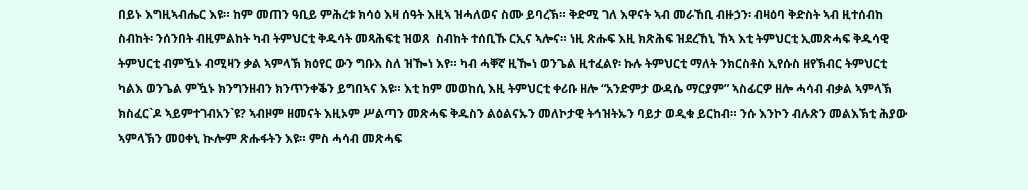በይኑ እግዚኣብሔር እዩ። ከም መጠን ዓቢይ ምሕረቱ ክሳዕ እዛ ሰዓት እዚኣ ዝሓለወና ስሙ ይባረኽ። ቅድሚ ገለ እዋናት ኣብ መራኸቢ ብዙኃን፡ ብዛዕባ ቅድስት ኣብ ዚተሰብከ ስብከት፡ ንሰንበት ብዚምልከት ካብ ትምህርቲ ቅዱሳት መጻሕፍቲ ዝወጸ  ስብከት ተሰቢኹ ርኢና ኣሎና። ነዚ ጽሑፍ እዚ ክጽሕፍ ዝደረኸኒ ኸኣ እቲ ትምህርቲ ኢመጽሓፍ ቅዱሳዊ ትምህርቲ ብምዃኑ ብሚዛን ቃል ኣምላኽ ክዕየር ውን ግቡእ ስለ ዝዀነ እየ። ካብ ሓቐኛ ዚዀነ ወንጌል ዚተፈልየ፡ ኩሉ ትምህርቲ ማለት ንክርስቶስ ኢየሱስ ዘየኽብር ትምህርቲ ካልእ ወንጌል ምዃኑ ክንግንዘብን ክንጥንቀቕን ይግበኣና እዩ። እቲ ከም መወከሲ እዚ ትምህርቲ ቀሪቡ ዘሎ “አንድምታ ውዳሴ ማርያም” ኣስፊርዎ ዘሎ ሓሳብ ብቃል ኣምላኽ ክስፈር`ዶ ኣይምተገብአን`ዩ? ኣብዞም ዘመናት እዚኦም ሥልጣን መጽሓፍ ቅዱስን ልዕልናኡን መለኮታዊ ትኅዝትኡን ባይታ ወዲቁ ይርከብ። ንሱ እንኮን ብሉጽን መልእኽቲ ሕያው ኣምላኽን መዐቀኒ ኲሎም ጽሑፋትን እዩ። ምስ ሓሳብ መጽሓፍ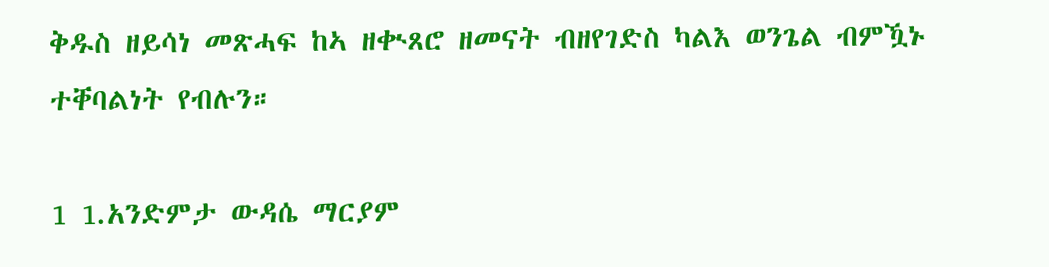ቅዱስ ዘይሳነ መጽሓፍ ከኣ ዘቊጸሮ ዘመናት ብዘየገድስ ካልእ ወንጌል ብምዃኑ ተቐባልነት የብሉን።

1 1.አንድምታ ውዳሴ ማርያም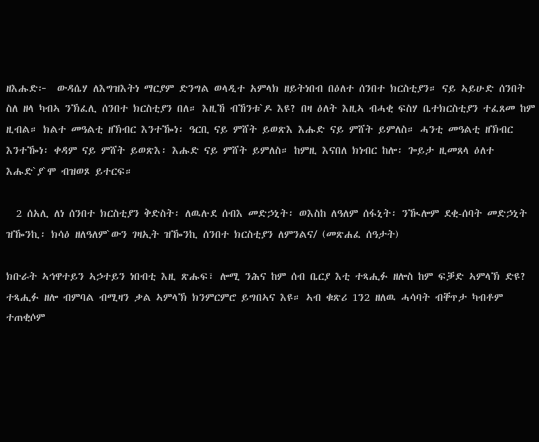ዘእሑድ፦  ውዳሴሃ ለእግዝእትነ ማርያም ድንግል ወላዲተ አምላክ ዘይትነበብ በዕለተ ሰንበተ ክርስቲያን። ናይ ኣይሁድ ሰንበት ስለ ዘላ ካብኣ ንኽፈሊ ሰንበተ ክርስቲያን በለ። እዚኸ ብኸንቱ`ዶ እዩ? በዛ ዕለት እዚኣ ብሓቂ ፍስሃ ቤተክርስቲያን ተፈጸመ ከም ዚብል። ክልተ መዓልቲ ዘኽብር እንተዀነ፡ ዓርቢ ናይ ምሸት ይወጽእ እሑድ ናይ ምሸት ይምለስ። ሓንቲ መዓልቲ ዘኽብር እንተዀነ፡ ቀዳም ናይ ምሸት ይወጽእ፡ እሑድ ናይ ምሸት ይምለስ። ከምዚ እናበለ ክነብር ከሎ፡ ጐይታ ዚመጸላ ዕለተ እሑድ`ያ`ሞ ብዝወጾ ይተርፍ።

  2 ሰአሊ ለነ ሰንበተ ክርስቲያን ቅድስት፡ ለዉሉደ ሰብእ መድኃኒት፡ ወእስከ ለዓለም ሰፋኒት፡ ንዂሎም ደቂ-ሰባት መድኃኒት ዝዀንኪ፡ ክሳዕ ዘለዓለም`ውን ገዛኢት ዝዀንኪ ሰንበተ ክርስቲያን ለምንልና/ (መጽሐፈ ሰዓታት)

ክቡራት ኣኅዋተይን ኣኃተይን ነበብቲ እዚ ጽሑፍ፣ ሎሚ ንሕና ከም ሰብ ቤርያ እቲ ተጻሒፉ ዘሎስ ከም ፍቓድ ኣምላኽ ድዩ? ተጻሒፉ ዘሎ ብምባል ብሚዛን ቃል ኣምላኽ ክንምርምሮ ይግበኣና እዩ። ኣብ ቁጽሪ 1ን2 ዘለዉ ሓሳባት ብቐጥታ ካብቶም ተጠቂሶም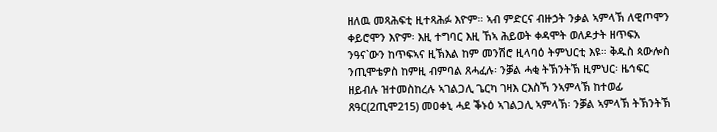ዘለዉ መጻሕፍቲ ዚተጻሕፉ እዮም። ኣብ ምድርና ብዙኃት ንቃል ኣምላኽ ለዊጦሞን ቀይሮሞን እዮም፡ እዚ ተግባር እዚ ኸኣ ሕይወት ቀዳሞት ወለዶታት ዘጥፍአ ንዓና`ውን ከጥፍኣና ዚኽእል ከም መንሽሮ ዚላባዕ ትምህርቲ እዩ። ቅዱስ ጳውሎስ ንጢሞቴዎስ ከምዚ ብምባል ጸሓፈሉ፡ ንቓል ሓቂ ትኽንትኽ ዚምህር፡ ዜኅፍር ዘይብሉ ዝተመስከረሉ ኣገልጋሊ ጌርካ ገዛእ ርእስኻ ንኣምላኽ ከተወፊ ጸዓር(2ጢሞ215) መዐቀኒ ሓደ ቕኑዕ ኣገልጋሊ ኣምላኽ፡ ንቓል ኣምላኽ ትኽንትኽ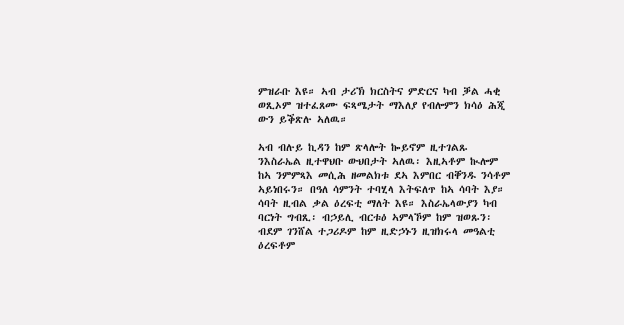ምዝራቡ እዩ። ኣብ ታሪኽ ክርስትና ምድርና ካብ ቓል ሓቂ ወጺኦም ዝተፈጸሙ ፍጻሜታት ማእለያ የብሎምን ክሳዕ ሕጂ ውን ይቕጽሉ ኣለዉ።

ኣብ ብሉይ ኪዳን ከም ጽላሎት ኰይኖም ዚተገልጹ ንእስራኤል ዚተዋህቡ ውህበታት ኣለዉ፡ እዚኣቶም ኲሎም ከኣ ንምምጻእ መሲሕ ዘመልክቱ ደኣ እምበር ብቐንዱ ንሳቶም ኣይነበሩን። በዓለ ሳምንት ተባሂላ እትፍለጥ ከኣ ሳባት እያ። ሳባት ዚብል ቃል ዕረፍቲ ማለት እዩ። እስራኤላውያን ካብ ባርነት ግብጺ፡ ብኃይሊ ብርቱዕ ኣምላኾም ከም ዝወጹን፡ ብደም ገንሸል ተጋሪዶም ከም ዚድኃኑን ዚዝክሩላ መዓልቲ ዕረፍቶም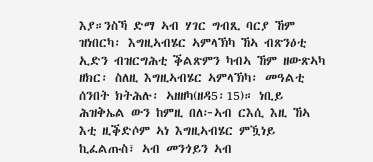እያ።ንስኻ ድማ ኣብ ሃገር ግብጺ ባርያ ኸም ዝነበርካ፡ እግዚኣብሄር ኣምላኽካ ኸኣ ብጽንዕቲ ኢድን ብዝርግሕቲ ቕልጽምን ካብኣ ኸም ዘውጽኣካ ዘክር፡ ስለዚ እግዚኣብሄር ኣምላኽካ፡ መዓልቲ ሰንበት ክትሕሉ፡ ኣዘዘካ(ዘዳ5፡15)። ነቢይ ሕዝቅኤል ውን ከምዚ በለ፦ኣብ ርእሲ እዚ ኸኣ እቲ ዚቕድሶም ኣነ እግዚኣብሄር ምዃነይ ኪፈልጡስ፣ ኣብ መንጎይን ኣብ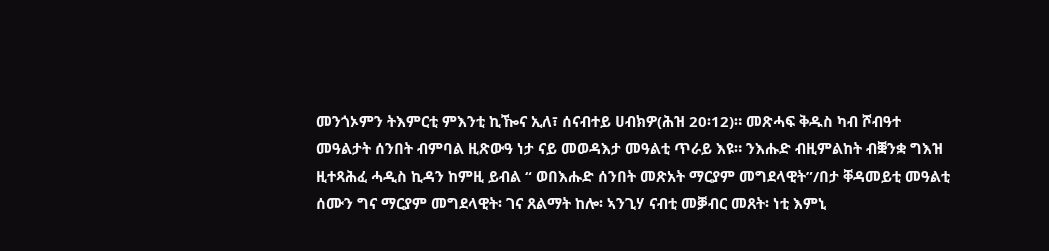መንጎኦምን ትእምርቲ ምእንቲ ኪዀና ኢለ፣ ሰናብተይ ሀብክዎ(ሕዝ 20፡12)። መጽሓፍ ቅዱስ ካብ ሾብዓተ መዓልታት ሰንበት ብምባል ዚጽውዓ ነታ ናይ መወዳእታ መዓልቲ ጥራይ እዩ። ንእሑድ ብዚምልከት ብቛንቋ ግእዝ ዚተጻሕፈ ሓዲስ ኪዳን ከምዚ ይብል “ ወበእሑድ ሰንበት መጽአት ማርያም መግደላዊት”/በታ ቐዳመይቲ መዓልቲ ሰሙን ግና ማርያም መግደላዊት፡ ገና ጸልማት ከሎ፡ ኣንጊሃ ናብቲ መቓብር መጸት፡ ነቲ እምኒ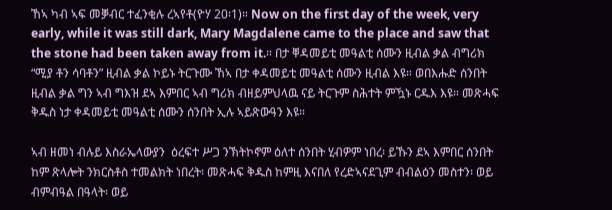ኸኣ ካብ ኣፍ መቓብር ተፈንቂሉ ረኣየቶ(ዮሃ 20፡1)። Now on the first day of the week, very early, while it was still dark, Mary Magdalene came to the place and saw that the stone had been taken away from it.። በታ ቐዳመይቲ መዓልቲ ሰሙን ዚብል ቃል ብግሪክ “ሚያ ቶን ሳባቶን” ዚብል ቃል ኮይኑ ትርጉሙ ኸኣ በታ ቀዳመይቲ መዓልቲ ሰሙን ዚብል እዩ። ወበእሑድ ሰንበት ዚብል ቃል ግን ኣብ ግእዝ ደኣ እምበር ኣብ ግሪክ ብዘይምህላዉ ናይ ትርጉም ስሕተት ምዃኑ ርዱእ እዩ። መጽሓፍ ቅዱስ ነታ ቀዳመይቲ መዓልቲ ሰሙን ሰንበት ኢሉ ኣይጽውዓን እዩ።

ኣብ ዘመነ ብሉይ እስራኤላውያን  ዕረፍተ ሥጋ ንኽትኮኖም ዕለተ ሰንበት ሂብዎም ነበረ፡ ይኹን ደኣ እምበር ሰንበት ከም ጽላሎት ንክርስቶስ ተመልክት ነበረት፡ መጽሓፍ ቅዱስ ከምዚ እናበለ የረድኣናደጊም ብብልዕን መስተን፡ ወይ ብምብዓል በዓላት፡ ወይ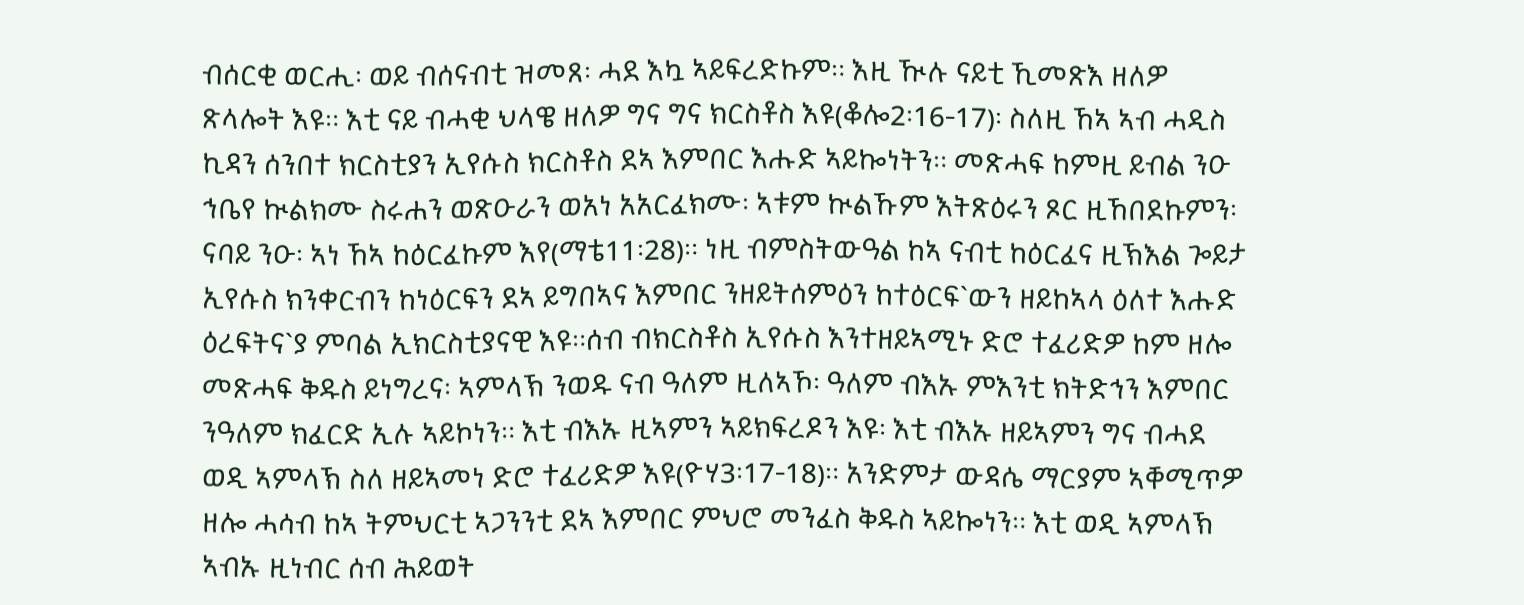ብሰርቂ ወርሒ፡ ወይ ብሰናብቲ ዝመጸ፡ ሓደ እኳ ኣይፍረድኩም። እዚ ዂሉ ናይቲ ኺመጽእ ዘለዎ ጽላሎት እዩ። እቲ ናይ ብሓቂ ህላዌ ዘለዎ ግና ግና ክርስቶስ እዩ(ቆሎ2፡16-17)፡ ስለዚ ኸኣ ኣብ ሓዲስ ኪዳን ሰንበተ ክርስቲያን ኢየሱስ ክርስቶስ ደኣ እምበር እሑድ ኣይኰነትን። መጽሓፍ ከምዚ ይብል ንዑ ኅቤየ ኲልክሙ ስሩሐን ወጽዑራን ወአነ አአርፈክሙ፡ ኣቱም ኲልኹም እትጽዕሩን ጾር ዚኸበደኩምን፡ ናባይ ንዑ፡ ኣነ ኸኣ ከዕርፈኩም እየ(ማቴ11፡28)። ነዚ ብምስትውዓል ከኣ ናብቲ ከዕርፈና ዚኽእል ጐይታ ኢየሱስ ክንቀርብን ከነዕርፍን ደኣ ይግበኣና እምበር ንዘይትሰምዕን ከተዕርፍ`ውን ዘይከኣላ ዕለተ እሑድ ዕረፍትና`ያ ምባል ኢክርስቲያናዊ እዩ።ሰብ ብክርስቶስ ኢየሱስ እንተዘይኣሚኑ ድሮ ተፈሪድዎ ከም ዘሎ መጽሓፍ ቅዱስ ይነግረና፡ ኣምላኽ ንወዱ ናብ ዓለም ዚለኣኾ፡ ዓለም ብእኡ ምእንቲ ክትድኅን እምበር ንዓለም ክፈርድ ኢሉ ኣይኮነን። እቲ ብእኡ ዚኣምን ኣይክፍረዶን እዩ፡ እቲ ብእኡ ዘይኣምን ግና ብሓደ ወዲ ኣምላኽ ስለ ዘይኣመነ ድሮ ተፈሪድዎ እዩ(ዮሃ3፡17-18)። አንድምታ ውዳሴ ማርያም ኣቐሚጥዎ ዘሎ ሓሳብ ከኣ ትምህርቲ ኣጋንንቲ ደኣ እምበር ምህሮ መንፈስ ቅዱስ ኣይኰነን። እቲ ወዲ ኣምላኽ ኣብኡ ዚነብር ሰብ ሕይወት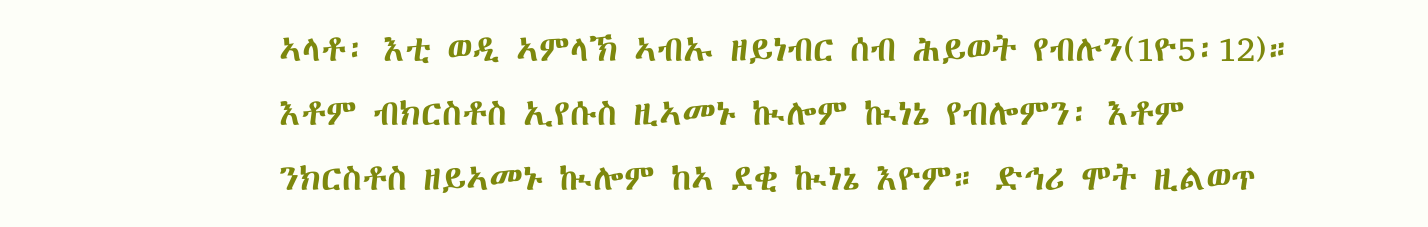ኣላቶ፡ እቲ ወዲ ኣምላኽ ኣብኡ ዘይነብር ሰብ ሕይወት የብሉን(1ዮ5፡12)። እቶም ብክርስቶስ ኢየሱስ ዚኣመኑ ኲሎም ኲነኔ የብሎምን፡ እቶም ንክርስቶስ ዘይኣመኑ ኲሎም ከኣ ደቂ ኲነኔ እዮም። ድኅሪ ሞት ዚልወጥ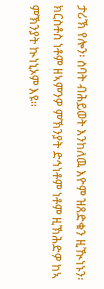ታሪኽ የሎን፡ ሰባት ብሕይወት እንከለዉ እዮም ዝጸድቁን ዚዂነኑን፡ ክርስቶስ ነቶም ዘኣምንዎ ምኽንያት ድኅነቶም ነቶም ዚኽሕድዎ ከኣ ምኽንያት ኲነኒኦም እዩ።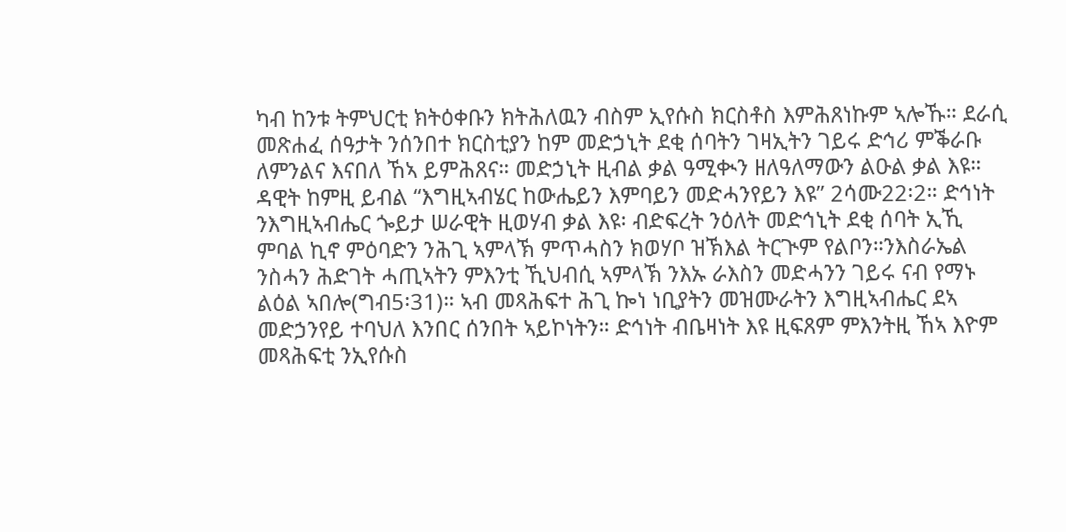ካብ ከንቱ ትምህርቲ ክትዕቀቡን ክትሕለዉን ብስም ኢየሱስ ክርስቶስ እምሕጸነኩም ኣሎኹ። ደራሲ መጽሐፈ ሰዓታት ንሰንበተ ክርስቲያን ከም መድኃኒት ደቂ ሰባትን ገዛኢትን ገይሩ ድኅሪ ምቕራቡ ለምንልና እናበለ ኸኣ ይምሕጸና። መድኃኒት ዚብል ቃል ዓሚቊን ዘለዓለማውን ልዑል ቃል እዩ። ዳዊት ከምዚ ይብል “እግዚኣብሄር ከውሔይን እምባይን መድሓንየይን እዩ” 2ሳሙ22፡2። ድኅነት ንእግዚኣብሔር ጐይታ ሠራዊት ዚወሃብ ቃል እዩ፡ ብድፍረት ንዕለት መድኅኒት ደቂ ሰባት ኢኺ ምባል ኪኖ ምዕባድን ንሕጊ ኣምላኽ ምጥሓስን ክወሃቦ ዝኽእል ትርጒም የልቦን።ንእስራኤል ንስሓን ሕድገት ሓጢኣትን ምእንቲ ኺህብሲ ኣምላኽ ንእኡ ራእስን መድሓንን ገይሩ ናብ የማኑ ልዕል ኣበሎ(ግብ5፡31)። ኣብ መጻሕፍተ ሕጊ ኰነ ነቢያትን መዝሙራትን እግዚኣብሔር ደኣ መድኃንየይ ተባህለ እንበር ሰንበት ኣይኮነትን። ድኅነት ብቤዛነት እዩ ዚፍጸም ምእንትዚ ኸኣ እዮም መጻሕፍቲ ንኢየሱስ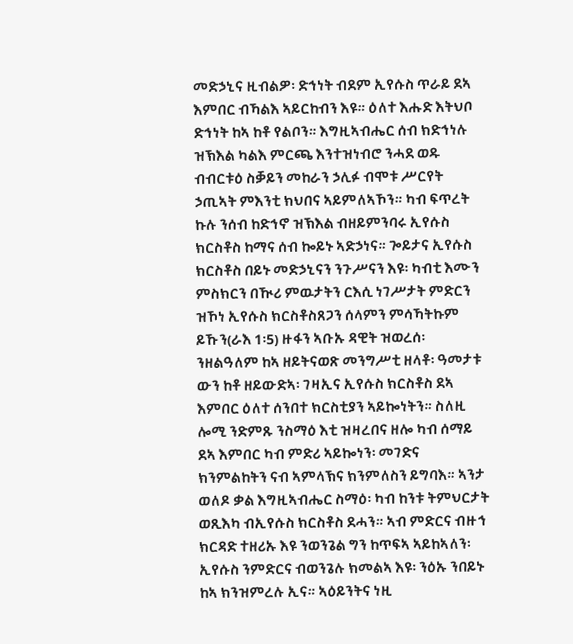መድኃኒና ዚብልዎ፡ ድኅነት ብደም ኢየሱስ ጥራይ ደኣ እምበር ብኻልእ ኣይርከብን እዩ። ዕለተ እሑድ እትህቦ ድኅነት ከኣ ከቶ የልቦን። እግዚኣብሔር ሰብ ክድኅነሉ ዝኽእል ካልእ ምርጫ እንተዝነብሮ ንሓደ ወዱ ብብርቱዕ ስቓይን መከራን ኃሊፉ ብሞቱ ሥርየት ኃጢኣት ምእንቲ ክህበና ኣይምለኣኾን። ካብ ፍጥረት ኩሉ ንሰብ ከድኅኖ ዝኽእል ብዘይምንባሩ ኢየሱስ ክርስቶስ ከማና ሰብ ኰይኑ ኣድኃነና። ጐይታና ኢየሱስ ክርስቶስ በይኑ መድኃኒናን ንጉሥናን እዩ፡ ካብቲ እሙን ምስክርን በዂሪ ምዉታትን ርእሲ ነገሥታት ምድርን ዝኾነ ኢየሱስ ክርስቶስጸጋን ሰላምን ምሳኻትኩም ይኹን(ራእ 1፡5) ዙፋን ኣቡኡ ዳዊት ዝወረሰ፡ ንዘልዓለም ከኣ ዘይትናወጽ መንግሥቲ ዘላቶ፡ ዓመታቱ ውን ከቶ ዘይውድኣ፡ ገዛኢና ኢየሱስ ክርስቶስ ደኣ እምበር ዕለተ ሰንበተ ክርስቲያን ኣይኰነትን። ስለዚ ሎሚ ንድምጹ ንስማዕ እቲ ዝዛረበና ዘሎ ካብ ሰማይ ደኣ እምበር ካብ ምድሪ ኣይኰነን፡ መገድና ክንምልከትን ናብ ኣምላኽና ክንምለስን ይግባእ። ኣንታ ወለዶ ቃል እግዚኣብሔር ስማዕ፡ ካብ ከንቱ ትምህርታት ወጺእካ ብኢየሱስ ክርስቶስ ደሓን። ኣብ ምድርና ብዙኅ ክርዳድ ተዘሪኡ እዩ ንወንጌል ግን ከጥፍኣ ኣይከኣለን፡ ኢየሱስ ንምድርና ብወንጌሉ ክመልኣ እዩ፡ ንዕኡ ንበይኑ ከኣ ክንዝምረሉ ኢና። ኣዕይንትና ነዚ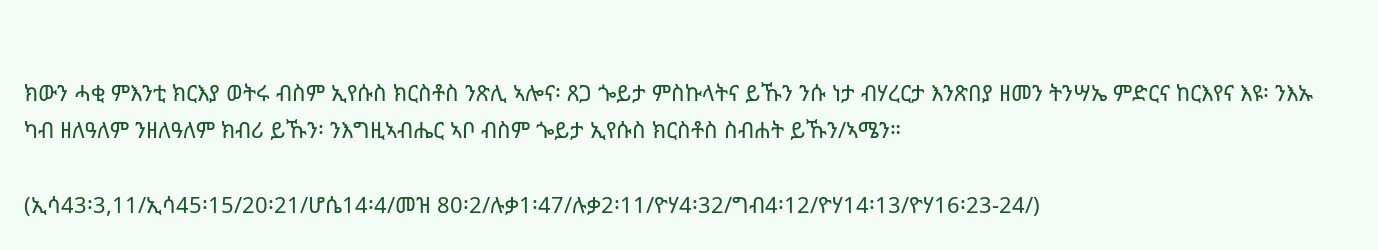ክውን ሓቂ ምእንቲ ክርእያ ወትሩ ብስም ኢየሱስ ክርስቶስ ንጽሊ ኣሎና፡ ጸጋ ጐይታ ምስኩላትና ይኹን ንሱ ነታ ብሃረርታ እንጽበያ ዘመን ትንሣኤ ምድርና ከርእየና እዩ፡ ንእኡ ካብ ዘለዓለም ንዘለዓለም ክብሪ ይኹን፡ ንእግዚኣብሔር ኣቦ ብስም ጐይታ ኢየሱስ ክርስቶስ ስብሐት ይኹን/ኣሜን።

(ኢሳ43፡3,11/ኢሳ45፡15/20፡21/ሆሴ14፡4/መዝ 80፡2/ሉቃ1፡47/ሉቃ2፡11/ዮሃ4፡32/ግብ4፡12/ዮሃ14፡13/ዮሃ16፡23-24/)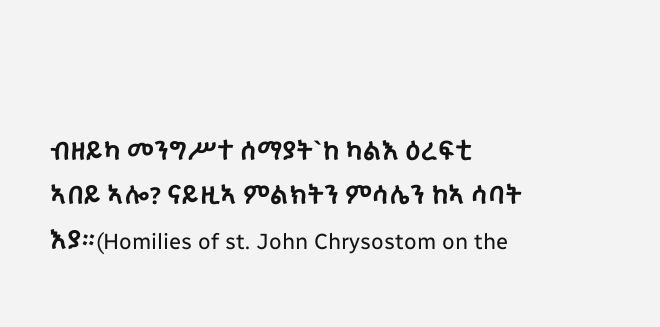ብዘይካ መንግሥተ ሰማያት`ከ ካልእ ዕረፍቲ ኣበይ ኣሎ? ናይዚኣ ምልክትን ምሳሌን ከኣ ሳባት እያ።(Homilies of st. John Chrysostom on the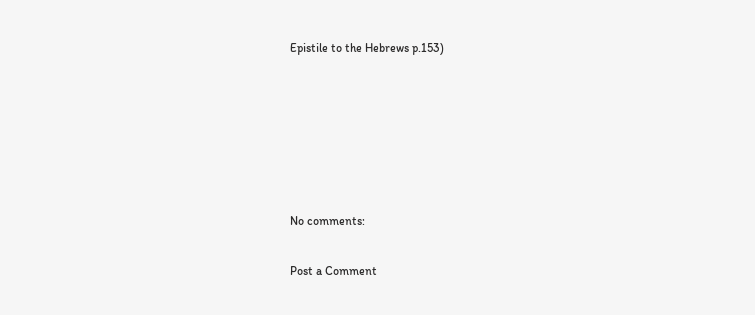Epistile to the Hebrews p.153)






No comments:

Post a Comment